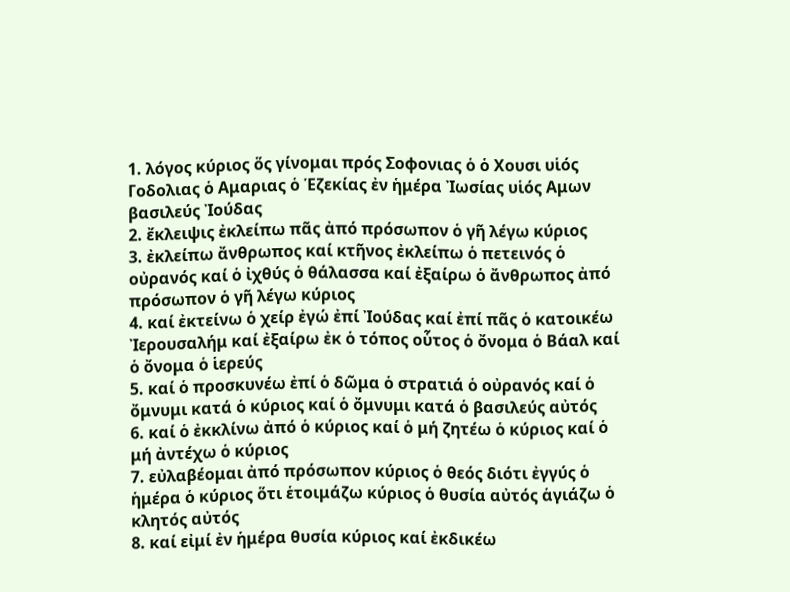1. λόγος κύριος ὅς γίνομαι πρός Σοφονιας ὁ ὁ Χουσι υἱός Γοδολιας ὁ Αμαριας ὁ Ἑζεκίας ἐν ἡμέρα Ἰωσίας υἱός Αμων βασιλεύς Ἰούδας
2. ἔκλειψις ἐκλείπω πᾶς ἀπό πρόσωπον ὁ γῆ λέγω κύριος
3. ἐκλείπω ἄνθρωπος καί κτῆνος ἐκλείπω ὁ πετεινός ὁ οὐρανός καί ὁ ἰχθύς ὁ θάλασσα καί ἐξαίρω ὁ ἄνθρωπος ἀπό πρόσωπον ὁ γῆ λέγω κύριος
4. καί ἐκτείνω ὁ χείρ ἐγώ ἐπί Ἰούδας καί ἐπί πᾶς ὁ κατοικέω Ἰερουσαλήμ καί ἐξαίρω ἐκ ὁ τόπος οὗτος ὁ ὄνομα ὁ Βάαλ καί ὁ ὄνομα ὁ ἱερεύς
5. καί ὁ προσκυνέω ἐπί ὁ δῶμα ὁ στρατιά ὁ οὐρανός καί ὁ ὄμνυμι κατά ὁ κύριος καί ὁ ὄμνυμι κατά ὁ βασιλεύς αὐτός
6. καί ὁ ἐκκλίνω ἀπό ὁ κύριος καί ὁ μή ζητέω ὁ κύριος καί ὁ μή ἀντέχω ὁ κύριος
7. εὐλαβέομαι ἀπό πρόσωπον κύριος ὁ θεός διότι ἐγγύς ὁ ἡμέρα ὁ κύριος ὅτι ἑτοιμάζω κύριος ὁ θυσία αὐτός ἁγιάζω ὁ κλητός αὐτός
8. καί εἰμί ἐν ἡμέρα θυσία κύριος καί ἐκδικέω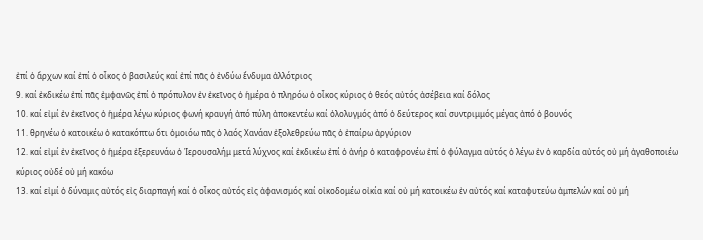ἐπί ὁ ἄρχων καί ἐπί ὁ οἶκος ὁ βασιλεύς καί ἐπί πᾶς ὁ ἐνδύω ἔνδυμα ἀλλότριος
9. καί ἐκδικέω ἐπί πᾶς ἐμφανῶς ἐπί ὁ πρόπυλον ἐν ἐκεῖνος ὁ ἡμέρα ὁ πληρόω ὁ οἶκος κύριος ὁ θεός αὐτός ἀσέβεια καί δόλος
10. καί εἰμί ἐν ἐκεῖνος ὁ ἡμέρα λέγω κύριος φωνή κραυγή ἀπό πύλη ἀποκεντέω καί ὀλολυγμός ἀπό ὁ δεύτερος καί συντριμμός μέγας ἀπό ὁ βουνός
11. θρηνέω ὁ κατοικέω ὁ κατακόπτω ὅτι ὁμοιόω πᾶς ὁ λαός Χανάαν ἐξολεθρεύω πᾶς ὁ ἐπαίρω ἀργύριον
12. καί εἰμί ἐν ἐκεῖνος ὁ ἡμέρα ἐξερευνάω ὁ Ἰερουσαλήμ μετά λύχνος καί ἐκδικέω ἐπί ὁ ἀνήρ ὁ καταφρονέω ἐπί ὁ φύλαγμα αὐτός ὁ λέγω ἐν ὁ καρδία αὐτός οὐ μή ἀγαθοποιέω κύριος οὐδέ οὐ μή κακόω
13. καί εἰμί ὁ δύναμις αὐτός εἰς διαρπαγή καί ὁ οἶκος αὐτός εἰς ἀφανισμός καί οἰκοδομέω οἰκία καί οὐ μή κατοικέω ἐν αὐτός καί καταφυτεύω ἀμπελών καί οὐ μή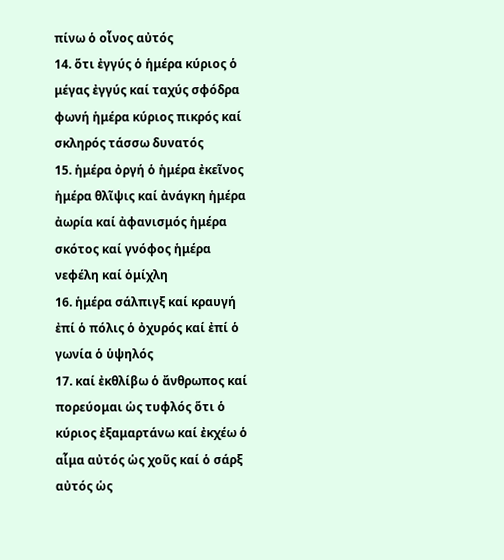πίνω ὁ οἶνος αὐτός
14. ὅτι ἐγγύς ὁ ἡμέρα κύριος ὁ μέγας ἐγγύς καί ταχύς σφόδρα φωνή ἡμέρα κύριος πικρός καί σκληρός τάσσω δυνατός
15. ἡμέρα ὀργή ὁ ἡμέρα ἐκεῖνος ἡμέρα θλῖψις καί ἀνάγκη ἡμέρα ἀωρία καί ἀφανισμός ἡμέρα σκότος καί γνόφος ἡμέρα νεφέλη καί ὁμίχλη
16. ἡμέρα σάλπιγξ καί κραυγή ἐπί ὁ πόλις ὁ ὀχυρός καί ἐπί ὁ γωνία ὁ ὑψηλός
17. καί ἐκθλίβω ὁ ἄνθρωπος καί πορεύομαι ὡς τυφλός ὅτι ὁ κύριος ἐξαμαρτάνω καί ἐκχέω ὁ αἷμα αὐτός ὡς χοῦς καί ὁ σάρξ αὐτός ὡς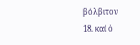βόλβιτον
18. καί ὁ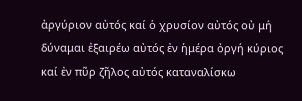ἀργύριον αὐτός καί ὁ χρυσίον αὐτός οὐ μή δύναμαι ἐξαιρέω αὐτός ἐν ἡμέρα ὀργή κύριος καί ἐν πῦρ ζῆλος αὐτός καταναλίσκω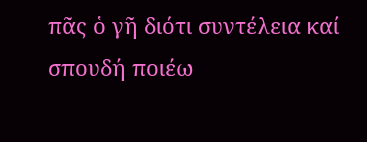πᾶς ὁ γῆ διότι συντέλεια καί σπουδή ποιέω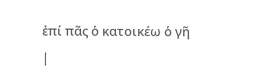ἐπί πᾶς ὁ κατοικέω ὁ γῆ
|